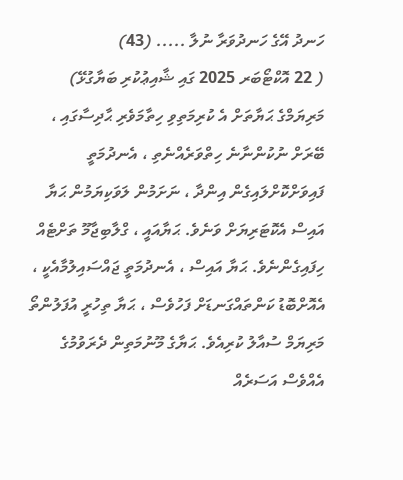ހަނދު އޭގެ ހަނދުވަރާ ނުލާ ..... (43)
( 22 އޮކްޓޯބަރ 2025 ގައި ޝާއިޢުކުރި ބަޔާގުޅޭ)
މަރިޔަމްގެ ޙަޔާތަށް އެ ކުރިމަތިވި ހިތާމަވެރި ޙާދިސާގައި ، ބޭރަށް ނުކުންނާނެ ހިތްވަރެއްނެތި ، އެނދުމަތީ ފައިވަށްކޮށްލައިގެން އިންދާ ، ނަށަމުން ލަވަކިޔަމުން ޙަޔާ އައިސް އެކޮޓަރިޔަށް ވަނެވެ. ޙަޔާއައީ ، ގްލާބިޖާމޫ ތަށްޓެއް ހިފައިގެންނެވެ. ޙަޔާ އައިސް ، އެނދުމަތީ ޖައްސައިލުމާއެކީ ، އެއޮށްބޮޑު ކަންތައްގަނޑަށް ފަހުވެސް ، ޙަޔާ ތިހުރީ އުފަލުންތޯ މަރިޔަމް ސުއާލު ކުރިއެވެ. ޙަޔާގެ މޫނުމަތިން ދެރަވުމުގެ އެއްވެސް އަސަރެއް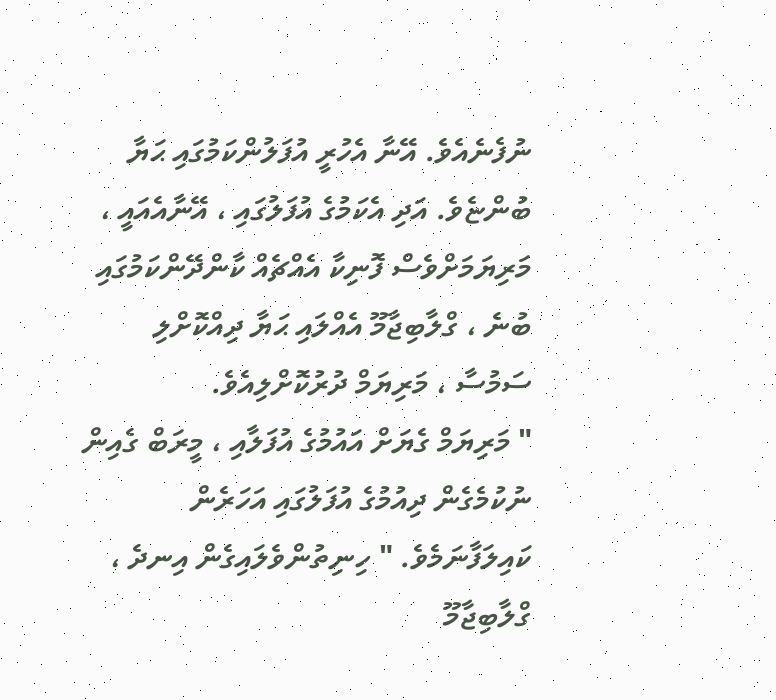ނުފެނެއެވެ. އޭނާ އެހުރީ އުފަލުންކަމުގައި ޙަޔާ ބުންޏެވެ. އަދި އެކަމުގެ އުފަލުގައި ، އޭނާއެއައީ ، މަރިޔަމަށްވެސް ފޮނިކާ އެއްޗެއް ކާންދޭންކަމުގައި ބުނެ ، ގްލާބިޖާމޫ އެއްލައި ޙަޔާ ދިއްކޮށްލި ސަމުސާ ، މަރިޔަމް ދުރުކޮށްލިއެވެ.
" މަރިޔަމް ގެޔަށް އައުމުގެ އުފަލާއި ، މީރަބް ގެއިން ނުކުމެގެން ދިއުމުގެ އުފަލުގައި އަހަރެން ކައިލަފާނަމެވެ. " ހިނިތުންވެލައިގެން އިނދެ ، ގްލާބިޖާމޫ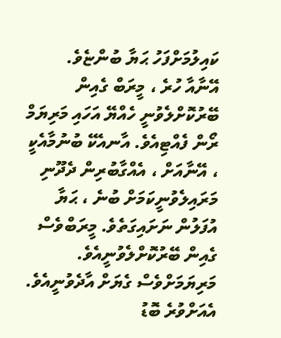ކައިލުމަށްފަހު ޙަޔާ ބުންޏެވެ.
އޭނާއާ ހުރެ ، މީރަބް ގެއިން ބޭރުކޮށްލެވުނީ ހެއްޔޭ އަހައި މަރިޔަމް ރޯން ފެއްޓިއެވެ. އާނއެކޭ ބުނުމާއެކީ ، އޭނާއަށް ، އެއްގާބުރިން ދެދޫނި މަރައިލެވުނީކަމަށް ބުނެ ، ޙަޔާ އުފަލުން ނަށައިގަތެވެ. މީރަބްވެސް ގެއިން ބޭރުކޮށްލެވުނީއެވެ. މަރިޔަމަށްވެސް ގެޔަށް އާދެވުނީއެވެ. އެއަށްވުރެ ބޮޑު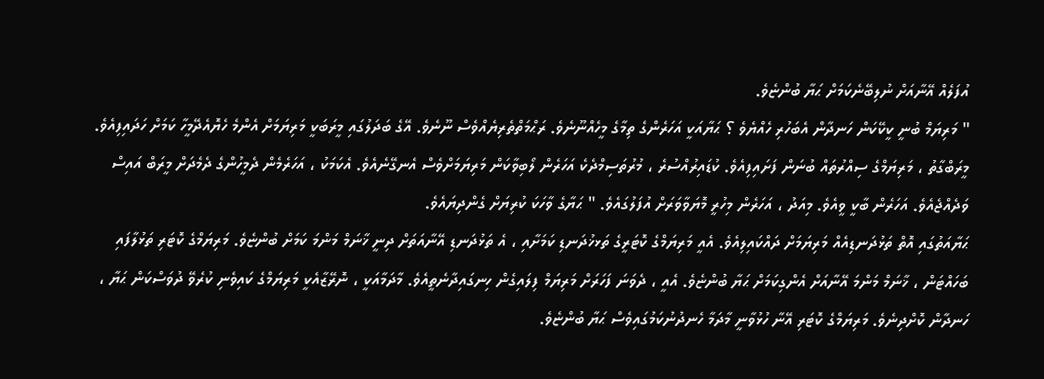އުފަލެއް އޭނާއަށް ނުލިބޭނެކަމަށް ޙަޔާ ބުންޏެވެ.
" މަރިޔަމް ބުނީ ކީކޭކަން ހަނދާން އެބަހުރި ހެއްޔެވެ ؟ ޙަޔާއަކީ އަހަރެންގެ ތިމާގެ މީހެއްނޫނެވެ. ރަޙްމަތްތެރިޔެއްވެސް ނޫނެވެ. އޭގެ ބަދަލުގައި މީރަބަކީ މަރިޔަމަށް އެންމެ ހެޔޮއެދޭމީހާ ކަމަށް ހަދައިފިއެވެ. މީރަބްގާތު ، މަރިޔަމްގެ ސިއްރުތައް ބުނަން ފަށައިފިއެވެ. ކުޑައިރުއްސުރެ ، މުރުތަސިމްދެކެ އަހަރެން ލޯބިވާކަން މަރިޔަމަށްވެސް އެނގޭނެއެވެ. އެކަމަކު ، އަހަރެމެން ދެމީހުންގެ ދެމެދަށް މީރަބް އައިސް ވަދެއްޖެއެވެ. އަހަރެން ބާކީ ވީއެވެ. މިއަދު ، އަހަރެން މިހުރީ މޮޔަވާވަރަށް އުފަލުގައެވެ. " ޙަޔާގެ ވާހަކަ ކުރިޔަށް ގެންދިޔައެވެ.
ޙަޔާއަތުގައި އޮތް ތަޅުދަނޑިއެއް މަރިޔަމަށް ދައްކައިލިއެވެ. އެއީ މަރިޔަމްގެ ކޮޓަރީގެ ތަޅޚުދަނޑި ކަމަށާއި ، އެ ތަޅުދަނޑި އޭނާއަތަށް ދިނީ ޚާނަމް މަންމަ ކަމަށް ބުންޏެވެ. މަރިޔަމްގެ ކޮޓަރި ތަޅުލާފައި ބަހައްޓަން ، ޚާނަމް މަންމަ އޭނާއަށް އެންގިކަމަށް ޙަޔާ ބުންޏެވެ. އެއީ ، ދެވަނަ ފަހަރަށް މަރިޔަމް ފިލައިގެން ހިނގައިދާނެތީއެވެ. މާދަމާއަކީ ، ނޮރޭޒާއެކީ މަރިޔަމްގެ ކައިވެނި ކުރެވޭ ދުވަސްކަން ޙަޔާ ، ހަނދާން ކޮށްދިނެވެ. މަރިޔަމްގެ ކޮޓަރި އޭނާ ހުޅުވާނީ މާދަމާ ހެނދުނުކަމުގައިވެސް ޙަޔާ ބުންޏެވެ.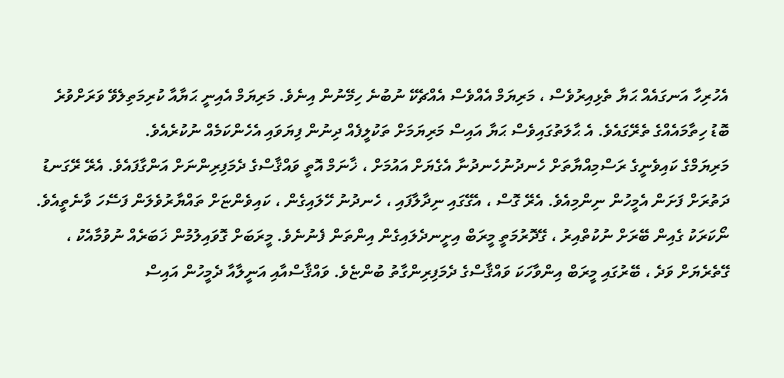އެހުރިހާ އަނގައެއް ޙަޔާ ތެޅިއިރުވެސް ، މަރިޔަމް އެއްވެސް އެއްޗެކޭ ނުބުނެ ހިމޭނުން އިނެވެ. މަރިޔަމް އެއިނީ ޙަޔާއާ ކުރިމަތިލެވޭ ވަރަށްވުރެ ބޮޑު ހިތާމައެއްގެ ތެރޭގައެވެ. އެ ޙާލަތުގައިވެސް ޙަޔާ އައިސް މަރިޔަމަށް ތަކުލީފެއް ދިނުން ފިޔަވައި އެހެންކަމެއް ނުކުރެއެވެ.
މަރިޔަމްގެ ކައިވެނީގެ ރަސްމިއްޔާތަށް ހެނދުނުހެނދުނާ އެގެޔަށް އައުމަށް ، ޚާނަމް އޮތީ ވައްޤާސްގެ ދެމަފިރިންނަށް އަންގާފައެވެ. އެރޭ ރޭގަނޑު ދަތުރަށް ފަށަން އެމީހުން ނިންމިއެވެ. އެރޭ ގޮސް ، އެގޭގައި ނިދާލާފައި ، ހެނދުނު ހޭލައިގެން ، ކައިވެންޏަށް ތައްޔާރުވެލަން ފަސޭހަ ވާނެތީއެވެ.
ނޯކަރަކު ގެއިން ބޭރަށް ނުކުތްއިރު ، ގޭދޮރުމަތީ މީރަބް އިށީނދެލައިގެން އިންތަން ފެނުނެވެ. މީރަބަށް ގޮވައިލުމުން ޚަބަރެއް ނުވުމާއެކު ، ގޭތެރެޔަށް ވަދެ ، ބޭރުގައި މީރަބް އިންވާހަކަ ވައްޤާސްގެ ދެމަފިރިންގާތު ބުންޏެވެ. ވައްޤާސްއާއި އަނީލާއާ ދެމީހުން އައިސް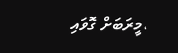، މީރަބަށް ގޮވައި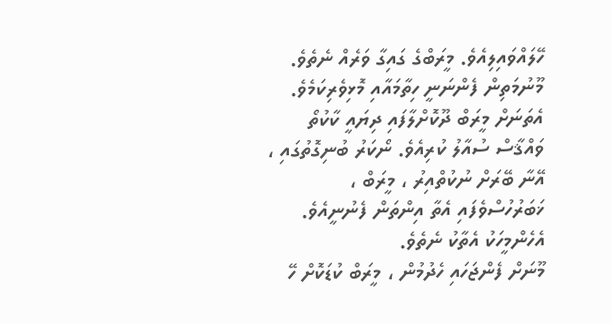ހޭލައްވައިލިއެވެ. މީރަބްގެ ގައިގާ ވަރެއް ނެތެވެ. މޫނުމަތިން ފެންނަނީ ހިތާމައާއި މޮޅިވެރިކަމެވެ. އެތަނަށް މީރަބް ދޫކޮށްލާފައި ދިޔައީ ކާކުތޯ ވައްޤާސް ސުއާލު ކުރިއެވެ. ނޯކަރު ބުނިގޮތުގައި ، އޭނާ ބޭރަށް ނުކުތްއިރު ، މީރަބް ، ޚަބަރުހުސްވެފައި އެތާ އިންތަން ފެނުނީއެވެ. އެހެންމީހަކު އެތާކު ނެތެވެ.
މޫނަށް ފެންޖަހައި ހެދުމުން ، މީރަބް ކުޑަކޮށް ހޭ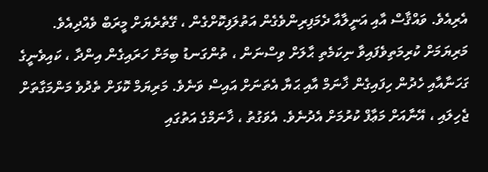އެރިއެވެ. ވައްޤާސް އާއި އަނީލާއާ ދެމަފިރިންވެގެން އަތުލަފިކޮށްގެން ، ގޭތެރެޔަށް މީރަބް ވެއްދިއެވެ.
މަރިޔަމަށް ކުރިމަތިވެފައިވާ ނިކަމެތި ޙާލަށް ވިސްނަން ، ތުންގަނޑު ބިމަށް ހަރައިގެން އިންދާ ، ކައިވެނީގެ ގަހަނާއާއި ހެދުން ހިފައިގެން ޚާނަމް އާއި ޙަޔާ އެތަނަށް އައިސް ވަނެވެ. މަރިޔަމް ކޮޅަށް ތެދުވެ މަންމަގާތަށް ޖެހިލައި ، އޭނާއަށް މަޢާފް ކުރުމަށް އެދުނެވެ. އެވަގުތު ، ޚާނަމްގެ އަތުގައި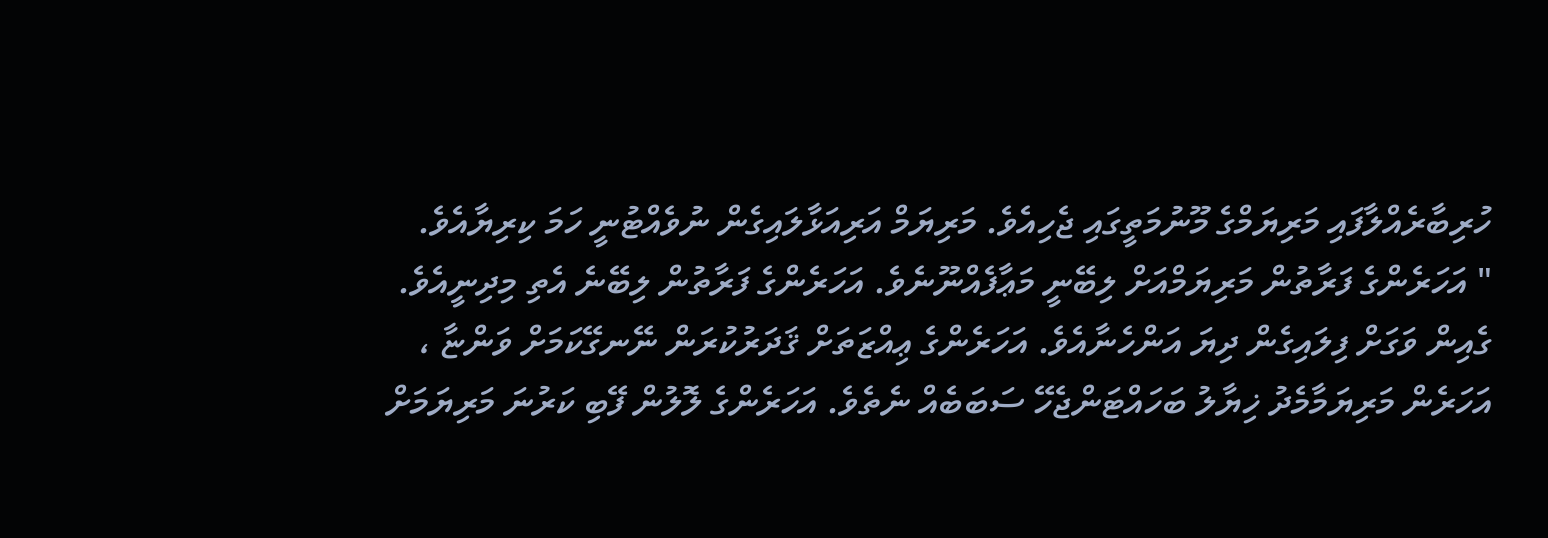ހުރިބާރެއްލާފައި މަރިޔަމްގެ މޫނުމަތީގައި ޖެހިއެވެ. މަރިޔަމް އަރިއަޅާލައިގެން ނުވެއްޓުނީ ހަމަ ކިރިޔާއެވެ.
" އަހަރެންގެ ފަރާތުން މަރިޔަމްއަށް ލިބޭނީ މަޢާފެއްނޫނެވެ. އަހަރެންގެ ފަރާތުން ލިބޭނެ އެތި މިދިނީއެވެ. ގެއިން ވަގަށް ފިލައިގެން ދިޔަ އަންހެނާއެވެ. އަހަރެންގެ ޢިއްޒަތަށް ޤަދަރުކުރަން ނޭނގޭކަމަށް ވަންޏާ ، އަހަރެން މަރިޔަމާމެދު ޚިޔާލު ބަހައްޓަންޖެހޭ ސަބަބެއް ނެތެވެ. އަހަރެންގެ ލޮލުން ފޭބި ކަރުނަ މަރިޔަމަށް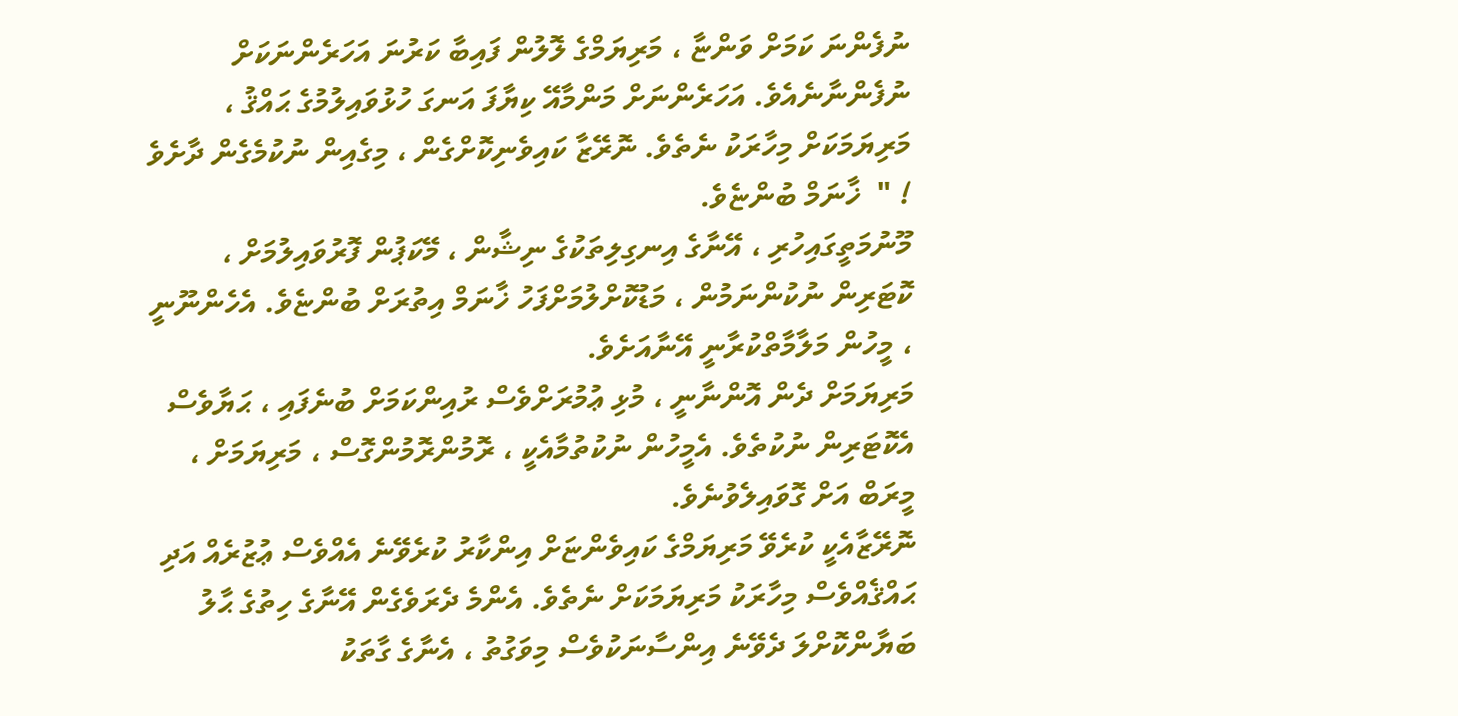ނުފެންނަ ކަމަށް ވަންޏާ ، މަރިޔަމްގެ ލޮލުން ފައިބާ ކަރުނަ އަހަރެންނަކަށް ނުފެންނާނެއެވެ. އަހަރެންނަށް މަންމާއޭ ކިޔާފަ އަނގަ ހުޅުވައިލުމުގެ ޙައްޤު ، މަރިޔަމަކަށް މިހާރަކު ނެތެވެ. ނޮރޭޒާ ކައިވެނިކޮށްގެން ، މިގެއިން ނުކުމެގެން ދާށެވެ ! "  ޚާނަމް ބުންޏެވެ.
މޫނުމަތީގައިހުރި ، އޭނާގެ އިނގިލިތަކުގެ ނިޝާން ، މޭކަޕުން ފޮރުވައިލުމަށް ، ކޮޓަރިން ނުކުންނަމުން ، މަޑުކޮށްލުމަށްފަހު ޚާނަމް އިތުރަށް ބުންޏެވެ. އެހެންނޫނީ ، މީހުން މަލާމާތްކުރާނީ އޭނާއަށެވެ.
މަރިޔަމަށް ދެން އޮންނާނީ ، މުޅި ޢުމުރަށްވެސް ރުއިންކަމަށް ބުނެފައި ، ޙަޔާވެސް އެކޮޓަރިން ނުކުތެވެ. އެމީހުން ނުކުތުމާއެކީ ، ރޮމުންރޮމުންގޮސް ، މަރިޔަމަށް ، މީރަބް އަށް ގޮވައިލެވުނެވެ.
ނޮރޭޒާއެކީ ކުރެވޭ މަރިޔަމްގެ ކައިވެންޏަށް އިންކާރު ކުރެވޭނެ އެއްވެސް ޢުޒުރެއް އަދި ޙައްޤެއްވެސް މިހާރަކު މަރިޔަމަކަށް ނެތެވެ. އެންމެ ދެރަވެގެން އޭނާގެ ހިތުގެ ޙާލު ބަޔާންކޮށްލަ ދެވޭނެ އިންސާނަކުވެސް މިވަގުތު ، އެނާގެ ގާތަކު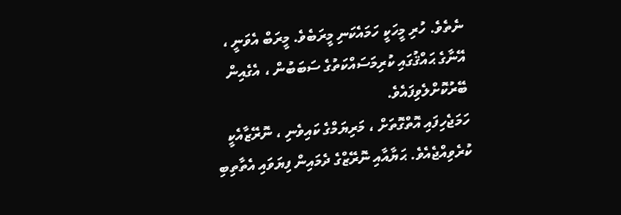ނެތެވެ. ހުރި މީހަކީ ހަމައެކަނި މީރަބެވެ. މީރަބް އެވަނީ ، އޭނާގެ ޙައްޤުގައި ކުރިމަސައްކަތުގެ ސަބަބުން ، އެގެއިން ބޭރުކޮށްލެވިފައެވެ.
ހަމަޖެހިފައި އޮތްގޮތަށް ، މަރިޔަމްގެ ކައިވެނި ، ނޮރޭޒާއެކީ ކުރެވިއްޖެއެވެ. ޙަޔާއާއި ނޮރޭޒްގެ ދެމައިން ފިޔަވައި އެތާތިބި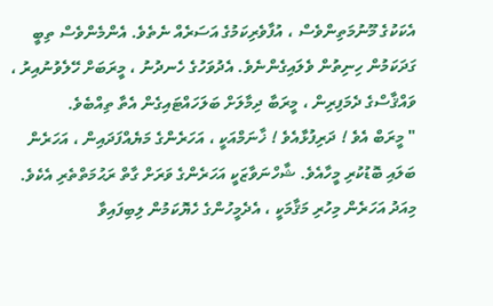އެކަކުގެ މޫނުމަތިންވެސް ، އުފާވެރިކަމުގެ އަސަރެއް ނެތެވެ. އެންމެންވެސް ތިބީ ގަދަކަމުން ހިނިތުން ވެލައިގެންނެވެ. އެދުވަހުގެ ހެނދުނު ، މީރަބަށް ހޭލެވުނުއިރު ، ވައްޤާސްގެ ދެމަފިރިން ، މީރަބާ ދިމާލަށް ބަލަހައްޓައިގެން އެތާ ތިއްބެވެ.
" މީރަބް އެވެ ! ދަރިފުޅާއެވެ ! ޚާނަމްއަކީ ، އަހަރެންގެ މަޔެއްފަދައިން ، އަހަރެން ބަލައި ބޮޑުކުރި މީހާއެވެ. ޝާހްނަވާޒަކީ އަހަރެންގެ ވަރަށް ގާތް ރަޙުމަތްތެރި އެކެވެ. މިއަދު އަހަރެން މިހުރި މަޤާމަކީ ، އެދެމީހުންގެ ހެޔޮކަމުން ލިބިފައިވާ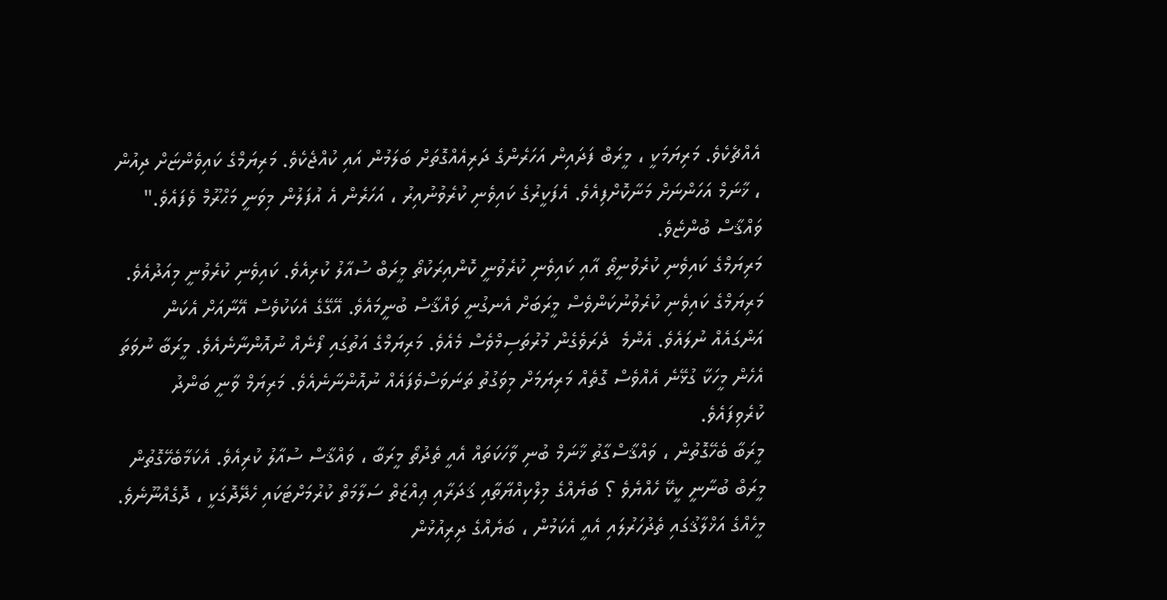އެއްޗެކެވެ. މަރިޔަމަކީ ، މީރަބް ފަދައިން އަހަރެންގެ ދަރިއެއްގޮތަށް ބަލަމުން އައި ކުއްޖެކެވެ. މަރިޔަމްގެ ކައިވެންޏަށް ދިއުން ، ޚާނަމް އަހަންނަށް މަނާކޮށްފިއެވެ. އެފަކީރުގެ ކައިވެނި ކުރެވުނުއިރު ، އަހަރެން އެ އުފަލުން މިވަނީ މަޙްރޫމް ވެފައެވެ." ވައްޤާސް ބުންޏެވެ.
މަރިޔަމްގެ ކައިވެނި ކުރެވުނީތޯ އާއި ކައިވެނި ކުރެވުނީ ކޮންއިރަކުތޯ މީރަބް ސުއާލު ކުރިއެވެ. ކައިވެނި ކުރެވުނީ މިއަދުއެވެ. މަރިޔަމްގެ ކައިވެނި ކުރެވުނުކަންވެސް މީރަބަށް އެނގުނީ ވައްޤާސް ބުނީމައެވެ. އޭގޭގެ އެކަކުވެސް އޭނާއަށް އެކަން އަންގައެއް ނުލައެވެ. އެންމެ  ދެރަވެގެން މުރުތަސިމްވެސް މެއެވެ. މަރިޔަމްގެ އަތުގައި ފޯނެއް ނުއޮންނާނެއެވެ. މީރަބާ ނުވަތަ އެހެން މީހަކާ ގުޅޭނެ އެއްވެސް ގޮތެއް މަރިޔަމަށް މިވަގުތު ތަނަވަސްވެފައެއް ނުއޮންނާނެއެވެ. މަރިޔަމް ވާނީ ބަންދު ކުރެވިފައެވެ.
މީރަބާ ބެހޭގޮތުން ، ވައްޤާސްގާތު ޚާނަމް ބުނި ވާހަކަތައް އެއީ ތެދުތޯ މީރަބާ ، ވައްޤާސް ސުއާލު ކުރިއެވެ. އެކަމާބެހޭގޮތުން މީރަބް ބުނާނީ ކީކޭ ހެއްޔެވެ ؟ ބަޔެއްގެ މިލްކިއްޔާތާއި ޤަދަރާއި ޢިއްޒަތް ސަލާމަތް ކުރުމަށްޓަކައި ހެދޭދޮގަކީ ، ދޮގެއްނޫނެވެ. މީހެއްގެ އަޚްލާޤުގައި ތެދުހަރުލައި އެއީ އެކަމުން ، ބަޔެއްގެ ދިރިއުޅުން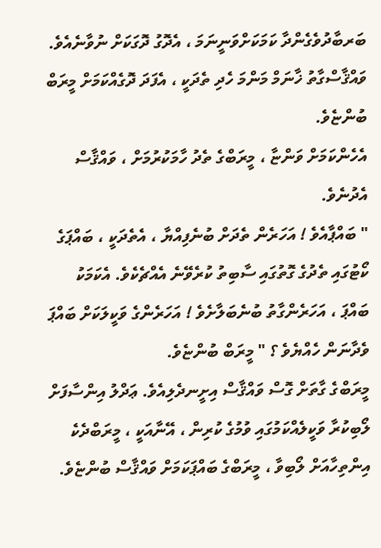ބަރބާދުވެގެންދާ ކަމަކަށްވަނީނަމަ ، އެދޮގު ދޮގަކަށް ނުވާނެއެވެ. ވައްޤާސްގާތު ޚާނަމް މަންމަ ހެދި ތެދަކީ ، އެފަދަ ދޮގެއްކަމަށް މީރަބް ބުންޏެވެ.
އެހެންކަމަށް ވަންޏާ ، މީރަބްގެ ތެދު ހާމަކުރުމަށް ، ވައްޤާސް އެދުނެވެ.
" ބައްޕާއެވެ ! އަހަރެން ތެދަށް ބުނެފިއްޔާ ، އެތެދަކީ ، ބައްޕަގެ ކޯޓުގައި ތެދުގެ ގޮތުގައި ސާބިތު ކުރެވޭނެ އެއްޗެކެވެ. އެކަމަކު ބައްޕަ ، އަހަރެންގާތު ބުނެބަލާށެވެ ! އަހަރެންގެ ވަކީލަކަށް ބައްޕަ ވެދާނަން ހެއްޔެވެ ؟ " މީރަބް ބުންޏެވެ.
މީރަބްގެ ގާތަށް ގޮސް ވައްޤާސް އިށީނދެލިއެވެ. ޢަދްލު އިންސާފަށް ލޯބިކުރާ ވަކީލެއްކަމުގައި ވުމުގެ ކުރިން ، އޭނާއަކީ ، މީރަބްދެކެ އިންތިހާއަށް ލޯބިވާ ، މީރަބްގެ ބައްޕަކަމަށް ވައްޤާސް ބުންޏެވެ.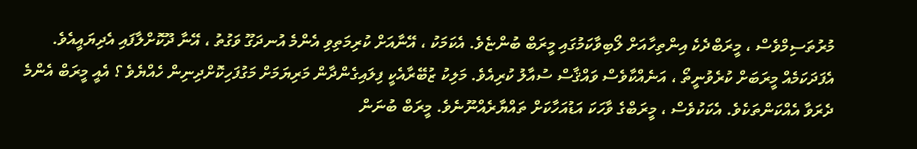މުރުތަސިމްވެސް ، މީރަބްދެކެ އިންތިހާއަށް ލޯބިވާކަމުގައި މީރަބް ބުންޏެވެ. އެކަމަކު ، އޭނާއަށް ކުރިމަތިވި އެންމެ އުނދަގޫ ވަގުތު ، އޭނާ ދޫކޮށްލާފައި އެދިޔައީއެވެ.
އެފަދަކަމެއް މީރަބަށް ކުރެވުނީތޯ ، އަނެއްކާވެސް ވައްޤާސް ސުއާލު ކުރިއެވެ. މަލިކު ޒުބޭރާއެކީ ފިލައިގެންދާން މަރިޔަމަށް މަގުފަހިކޮށްދިނިން ހެއްޔެވެ ؟ އެއީ މީރަބް އެންމެ ދެރަވާ އެއްކަންތަކެވެ. އެކަކުވެސް ، މީރަބްގެ ވާހަކަ އަޑުއަހާކަށް ތައްޔާރެއްނޫނެވެ. މީރަބް ބުނަން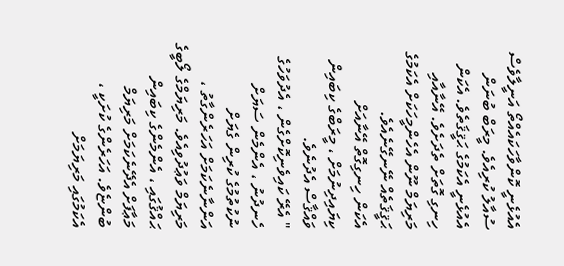އެއުޅެނީ ކޮންވާހަކައެއްތޯ އަނީލާވެސް ސުއާލު ކުރިއެވެ. މީރަބް ބުނަން އެއުޅެނީ އެކަމުގެ ޙަޤީޤަތެވެ. އެކަން ހިނގި ގޮތަށް ތެދަށެވެ. އޭނާއާއި މަރިޔަމް ނޫން އެހެންމީހަކަށް އެކަމުގެ ޙަޤީޤަތެއް ނޭނގޭނެއެވެ.
އެކަން ހިނގިގޮތް އޭނާއަށް ކިޔައިދިނުމަށް ، މީރަބްގެ ކިބައިން ވައްޤާސް އެދުނެވެ.
" އެރޭ ކައިވެނިކޮށްގެން ، އެދުވަހުގެ ހެނދުނު ، އެންމެން ސަޔަށް ނުކުތުމުގެ ކުރިން ގެޔަށް އަންނާނެކަމަށް އަހަރެންގާތު ، މަރިޔަމް ވަޢުދުވިއެވެ. މަރިޔަމްގެ ލޯބީގެ ޙައްޤުގައި ، އެންމެންގެ ކިބައިން މަޢާފަށް އެދޭނެކަމަށް މަރިޔަމް ބުންޏެވެ. އަހަރެންގެ ކުށަކީ ، އެކަމުގައި މަރިޔަމަށް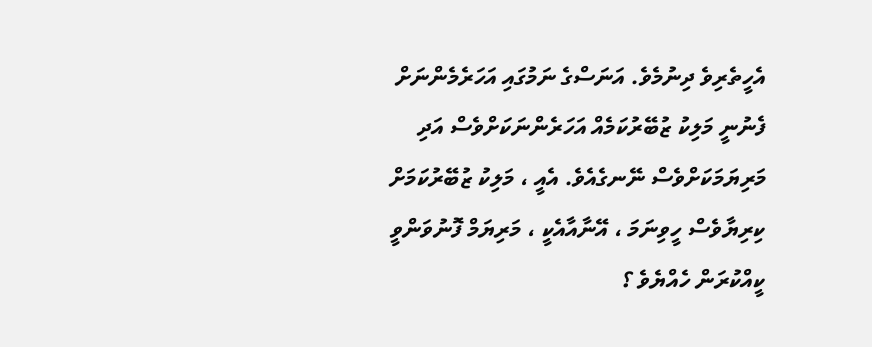އެހީތެރިވެ ދިނުމެވެ. އަނަސްގެ ނަމުގައި އަހަރެމެންނަށް ފެނުނީ މަލިކު ޒުބޭރުކަމެއް އަހަރެންނަކަށްވެސް އަދި މަރިޔަމަކަށްވެސް ނޭނގެއެވެ. އެއީ ، މަލިކު ޒުބޭރުކަމަށް ކިރިޔާވެސް ހީވިނަމަ ، އޭނާއާއެކީ ، މަރިޔަމް ފޮނުވަންވީ ކީއްކުރަން ހެއްޔެވެ ؟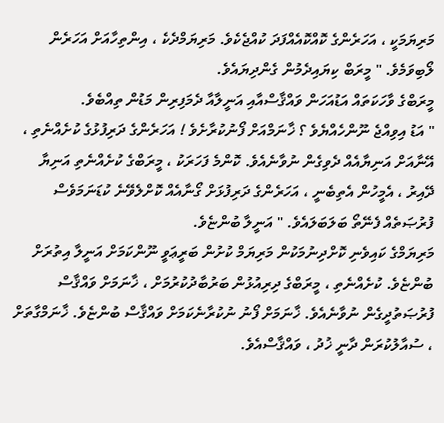މަރިޔަމަކީ ، އަހަރެންގެ ކޮއްކޮއެއްފަދަ ކުއްޖެކެވެ. މަރިޔަމްދެކެ ، އިންތިހާއަށް އަހަރެން ލޯބިވަމެވެ. " މީރަބް ކިޔައިދެމުން ގެންދިޔައެވެ.
މީރަބްގެ ވާހަކަތައް އަޑުއަހަން ވައްޤާސްއާއި އަނީލާއާ ދެމަފިރިން މަޑުން ތިއްބެވެ.
" އަޑު އިވިއްޖެ ނޫންހެއްޔެވެ ؟ ޚާނަމްއަށް ފޯނުކުރާށެވެ ! އަހަރެންގެ ދަރިފުޅުގެ ކުށެއްނެތި ، އޭނާއަށް އަނިޔާއެއް ދެވިގެން ނުވާނެއެވެ. ކޮންމެ ފަހަރަކު ، މީރަބްގެ ކުށެއްނެތި އަނިޔާ ދޭއިރު ، އެމީހުން އެތިބެނީ ، އަހަރެންގެ ދަރިފުޅަށް ގޯނާއެއް ކޮށްލެވޭނެ ކުޑަނަމަވެސް ފުރުޞަތެއް ފެނޭތޯ ބަލަބަލައެވެ. " އަނީލާ ބުންޏެވެ.
މަރިޔަމްގެ ކައިވެނި ކޮށްދިނުމަކުން މަރިޔަމް ކުށުން ބަރީޢަވީ ނޫންކަމަށް އަނީލާ އިތުރަށް ބުންޏެވެ. ކުށެއްނެތި ، މީރަބްގެ ދިރިއުޅުން ބަރުބާދުކުރުމަށް ، ޚާނަމަށް ވައްޤާސް ފުރުޞަތުދީގެން ނުވާނެއެވެ. ޚާނަމަށް ފޯނު ނުކުރާނެކަމަށް ވައްޤާސް ބުންޏެވެ. ޚާނަމްގާތަށް ، ސުއާލުކުރަން ދާނީ ޚުދު ، ވައްޤާސްއެވެ.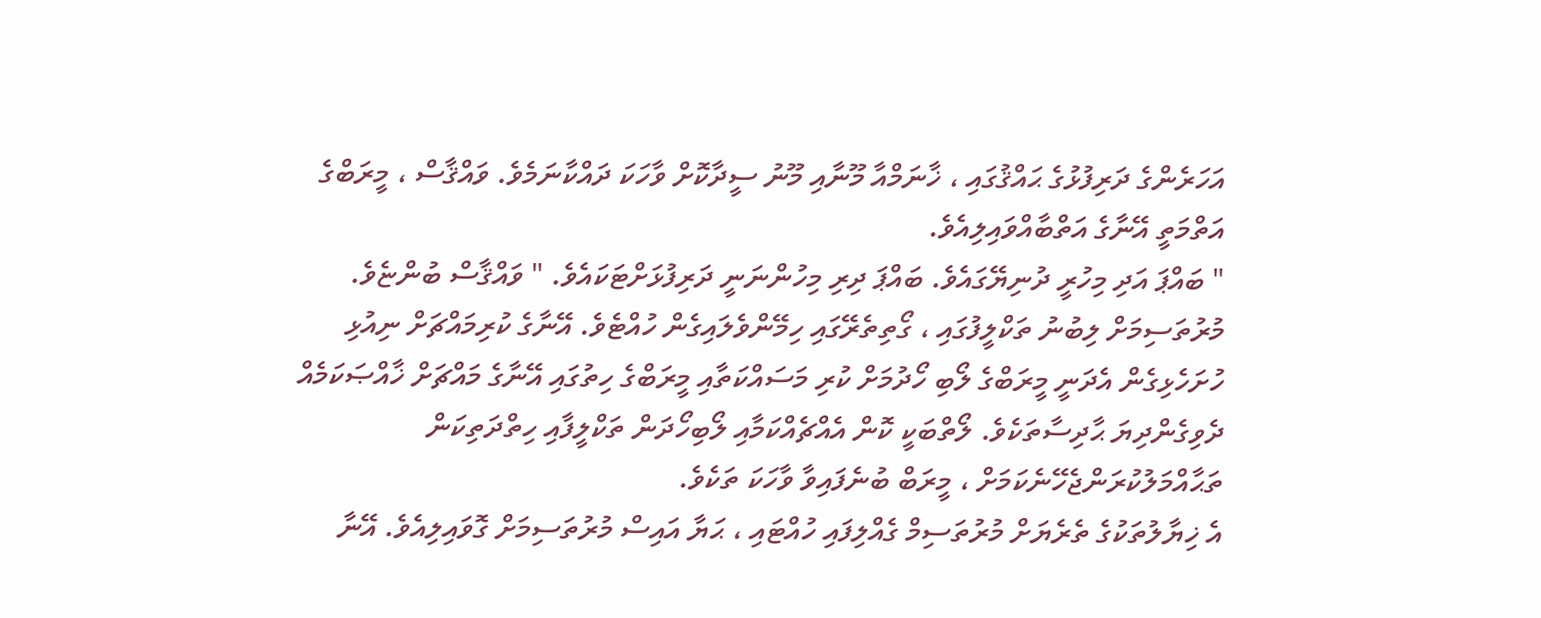އަހަރެންގެ ދަރިފުޅުގެ ޙައްޤުގައި ، ޚާނަމްއާ މޫނާއި މޫނު ސީދާކޮށް ވާހަކަ ދައްކާނަމެވެ. ވައްޤާސް ، މީރަބްގެ އަތްމަތީ އޭނާގެ އަތްބާއްވައިލިއެވެ.
" ބައްޕަ އަދި މިހުރީ ދުނިޔޭގައެވެ. ބައްޕަ ދިރި މިހުންނަނީ ދަރިފުޅަށްޓަކައެވެ. " ވައްޤާސް ބުންޏެވެ.
މުރުތަސިމަށް ލިބުނު ތަކްލީފުގައި ، ގޯތިތެރޭގައި ހިމޭންވެލައިގެން ހުއްޓެވެ. އޭނާގެ ކުރިމައްޗަށް ނިއުޅި ހުށަހެޅިގެން އެދަނީ މީރަބްގެ ލޯބި ހޯދުމަށް ކުރި މަސައްކަތާއި މީރަބްގެ ހިތުގައި އޭނާގެ މައްޗަށް ޚާއްޞަކަމެއް ދެވިގެންދިޔަ ޙާދިސާތަކެވެ. ލޯތްބަކީ ކޮން އެއްޗެއްކަމާއި ލޯބިހޯދަން ތަކްލީފާއި ހިތްދަތިކަން ތަޙާއްމަލުކުރަންޖެހޭނެކަމަށް ، މީރަބް ބުނެފައިވާ ވާހަކަ ތަކެވެ.
އެ ޚިޔާލުތަކުގެ ތެރެޔަށް މުރުތަސިމް ގެއްލިފައި ހުއްޓައި ، ޙަޔާ އައިސް މުރުތަސިމަށް ގޮވައިލިއެވެ. އޭނާ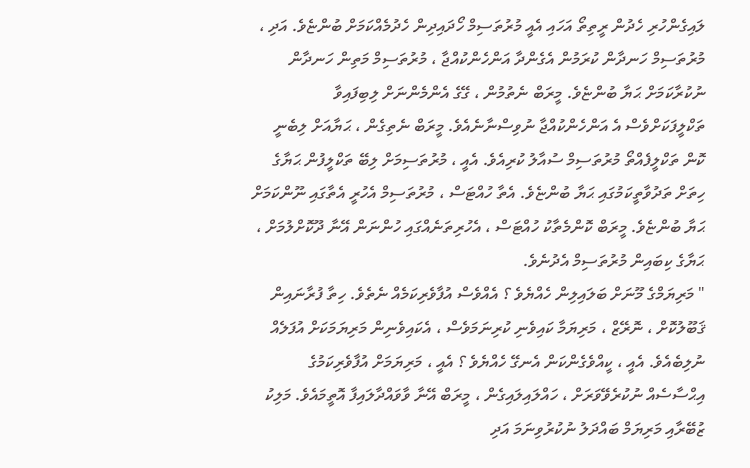ލައިގެންހުރި ހެދުން ރީތިތޯ އަހައި އެއީ މުރުތަސިމް ހޯދައިދިން ހެދުމެއްކަމަށް ބުންޏެވެ. އަދި ، މުރުތަސިމް ހަނދާން ކުރަމުން އެގެންދާ އަންހެންކުއްޖާ ، މުރުތަސިމް މަތިން ހަނދާން ނުކުރާކަމަށް ޙަޔާ ބުންޏެވެ. މީރަބް ނެތުމުން ، ގޭގެ އެންމެންނަށް ލިބިފައިވާ ތަކްލީފަކަށްވެސް އެ އަންހެންކުއްޖާ ނުވިސްނާނެއެވެ. މީރަބް ނެތިގެން ، ޙަޔާއަށް ލިބެނީ ކޮން ތަކްލީފެއްތޯ މުރުތަސިމް ސުއާލު ކުރިއެވެ. އެއީ ، މުރުތަސިމަށް ލިބޭ ތަކްލީފުން ޙަޔާގެ ހިތަށް ތަދުވާތީކަމުގައި ޙަޔާ ބުންޏެވެ. އެތާ ހުއްޓަސް ، މުރުތަސިމް އެހުރީ އެތާގައި ނޫންކަމަށް ޙަޔާ ބުންޏެވެ. މީރަބް ކޮންމެތާކު ހުއްޓަސް ، އެހުރިތަނެއްގައި ހުންނަން އޭނާ ދޫކޮށްލުމަށް ، ޙަޔާގެ ކިބައިން މުރުތަސިމް އެދުނެވެ.
" މަރިޔަމްގެ މޫނަށް ބަލައިލިން ހެއްޔެވެ ؟ އެއްވެސް އުފާވެރިކަމެއް ނެތެވެ. ހިތާ ފުރާނައިން ޤަބޫލުކޮށް ، ނޮރޭޒް ، މަރިޔަމާ ކައިވެނި ކުރިނަމަވެސް ، އެކައިވެނިން މަރިޔަމަކަށް އުފަލެއް ނުލިބެއެވެ. އެއީ ، ކީއްވެގެންކަން އެނގޭ ހެއްޔެވެ ؟ އެއީ ، މަރިޔަމަށް އުފާވެރިކަމުގެ އިޙްސާސެއް ނުކުރެވޭވަރަށް ، ހައްލައިލައިގެން ، މީރަބް އޭނާ ވާވައްދާލައިފާ އޮތީމައެވެ. މަލިކު ޒުބޭރާއި މަރިޔަމް ބައްދަލު ނުކުރުވިނަމަ އަދި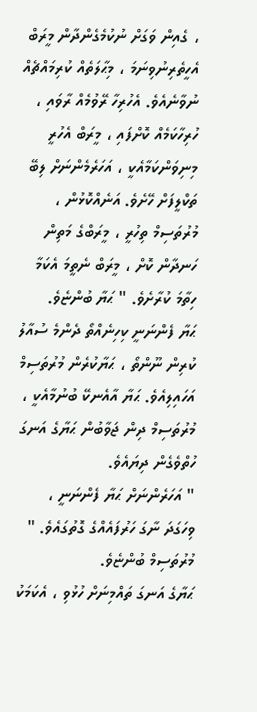، ގެއިން ވަގަށް ނުކުމެގެންދާން މީރަބް އެހީތެރިނުވިނަމަ ، މިޙާލަތެއް ކުރިމައްޗެއް ނުވާނެއެވެ. އެހުރިހާ ރޭވުމެއް ރާވައި ، ހުރިހާކަމެއް ކޮށްފައި ، މީރަބް އެހުރީ މިނިވަންކަމާއެކީ ، އަހަރެމެންނަށް ލިބޭ ތަކްލީފަށް ހޭށެވެ. އަނެއްކޮޅުން ، މުރުތަސިމް ތިހުރީ ، މީރަބްގެ މަތިން ހަނދާން ކޮށް ، މީރަބް ނެތީމަ އެކަމާ ހިތާމަ ކުރާށެވެ. " ޙަޔާ ބުންޏެވެ.
ޙަޔާ ފެންނަނީ ކިހިނެއްތޯ ދެންމެ ސުއާލު ކުރިން ނޫންތޯ ، ޙަޔާކުރެން މުރުތަސިމް އަހައިލިއެވެ. ޙަޔާ އާއެނކޭ ބުނުމާއެކީ ، މުރުތަސިމް ދިން ޖަވާބުން ޙަޔާގެ އަނގަ ހުތްވެގެން ދިޔައެވެ.
" އަހަރެންނަށް ޙަޔާ ފެންނަނީ ، ވިހަގަދަ ނާގަ ހަރުފައެއްގެ ގޮތުގައެވެ. " މުރުތަސިމް ބުންޏެވެ.
ޙަޔާގެ އަނގަ ތައްމިނަށް ހުޅުވި ، އެކަމަކު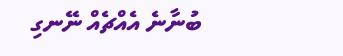ބުނާނެ އެއްޗެއް ނޭނގި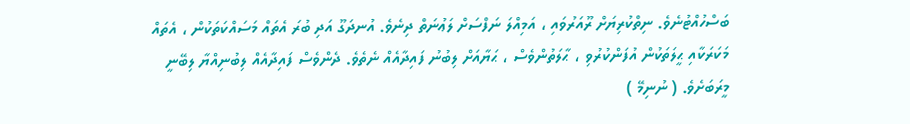ބަސްހުއްޓުނެވެ. ނިތްކުރިޔަށް ރޫއަރުވައި ، އަމިއްލަ ނަފްސަށް ލަޢުނަތް ދިނެވެ. އުނދަގޫ އަދި ބުރަ އެތައް މަސައްކަތަކުން ، އެތައް މަކަރަކާއި ޙީލަތަކުން އުފަންކުރުވި ، ޙާލަތުންވެސް ، ޙަޔާއަށް ލިބުނު ފައިދާއެއް ނެތެވެ. ދެންވެސް ފައިދާއެއް ލިބުނިއްޔާ ލިބޭނީ މީރަބަށެވެ. ( ނުނިމޭ )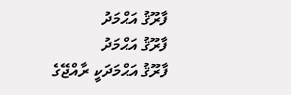ފާރޫޤު އަޙްމަދު
ފާރޫޤު އަޙްމަދު
ފާރޫޤު އަޙްމަދަކީ ރާއްޖޭގެ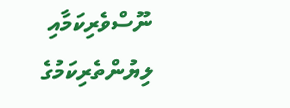ނޫސްވެރިކަމާއި ލިޔުންތެރިކަމުގެ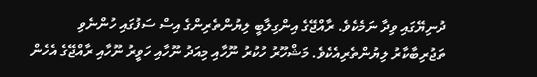ދުނިޔޭގައި ވިދާ ނަމެކެވެ. ރާއްޖޭގެ އިންގިލާބީ ލިޔުންތެރިންގެ އިސް ސަފުގައި ހުންނެވި ތަޖުރިބާކާރު ލިޔުންތެރިއެކެވެ. މަޝްހޫރު ހުކުރު ނޫހާއި މިއަދު ނޫހާއި ހަވީރު ނޫހާއި ރާއްޖޭގެ އެހެން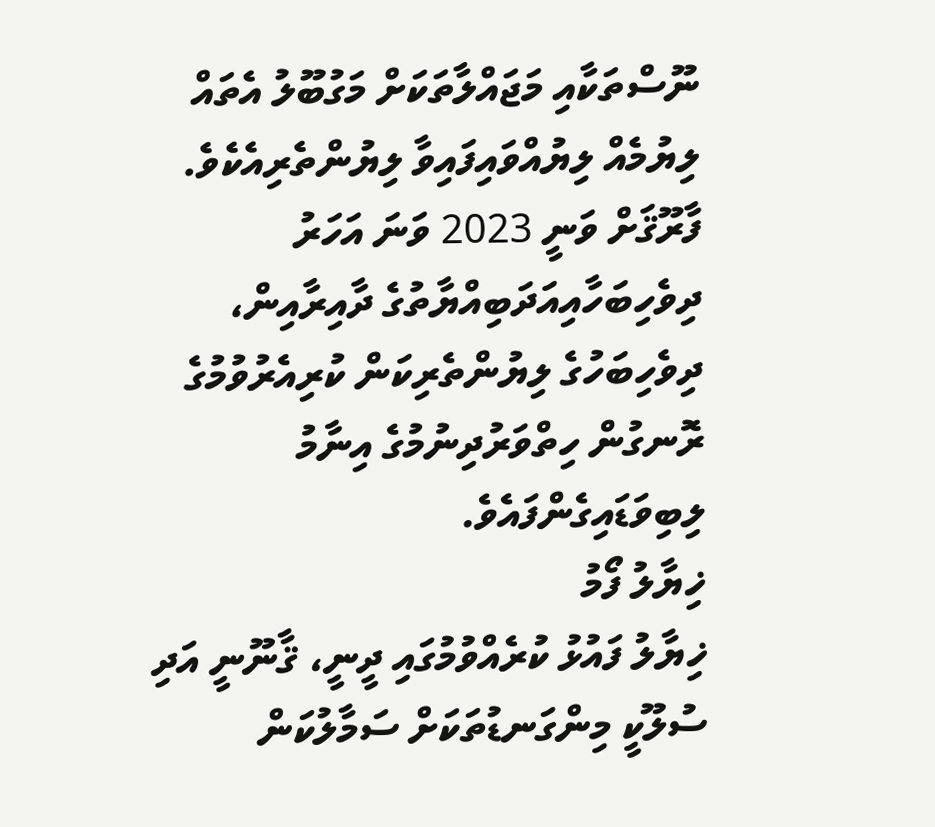ނޫސްތަކާއި މަޖައްލާތަކަށް މަގުބޫލު އެތައް ލިޔުމެއް ލިޔުއްވައިފައިވާ ލިޔުންތެރިއެކެވެ. ފާރޫޤަށް ވަނީ 2023 ވަނަ އަހަރު ދިވެހިބަހާއިއަދަބިއްޔާތުގެ ދާއިރާއިން، ދިވެހިބަހުގެ ލިޔުންތެރިކަން ކުރިއެރުވުމުގެ ރޮނގުން ހިތްވަރުދިނުމުގެ އިނާމު ލިބިވަޑައިގެންފައެވެ.
ޚިޔާލު ފޯމު
ޚިޔާލު ފައުޅު ކުރެއްވުމުގައި ދީނީ، ޤާނޫނީ އަދި ސުލޫކީ މިންގަނޑުތަކަށް ސަމާލުކަން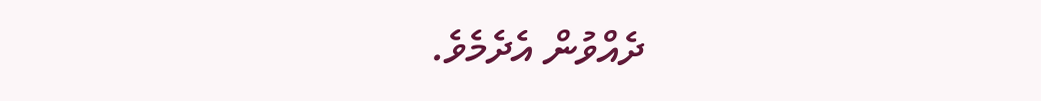ދެއްވުން އެދެމެވެ.